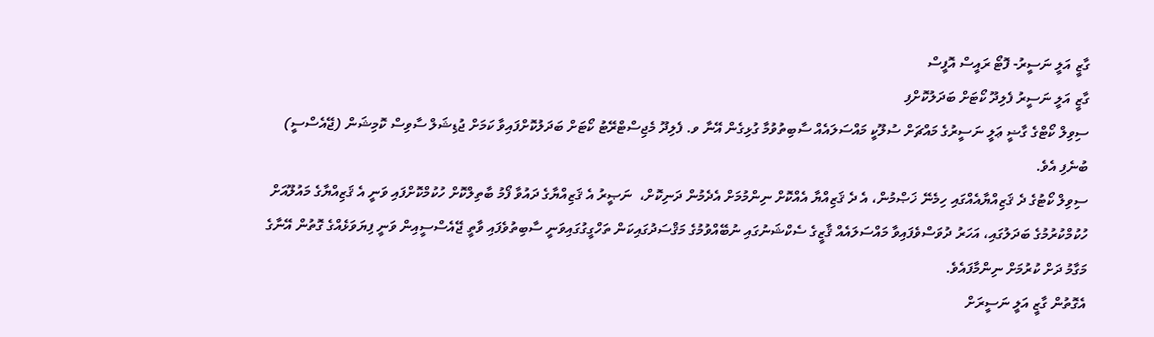ގާޒީ އަލީ ނަސީރު- ފޮޓޯ ރައީސް އޮފީސް
ގާޒީ އަލީ ނަސީރު ފެލިދޫ ކޯޓަށް ބަދަލުކޮށްފި
ސިވިލް ކޯޓްގެ ގާޟީ ޢަލީ ނަސީރުގެ މައްޗަށް ސުލޫކީ މައްސަލައެއް ސާބިތުވުމާ ގުޅިގެން އޭނާ ވ. ފެލިދޫ މެޖިސްޓްރޭޓު ކޯޓަށް ބަދަލުކޮށްފައިވާ ކަމަށް ޖުޑިޝަލް ސާވިސް ކޮމިޝަން (ޖޭއެސްސީ) ބުނެފި އެވެ.
ސިވިލް ކޯޓުގެ ދެ ޤަޒިއްޔާއެއްގައި ހިމެނޭ ޚަޞްމުން، އެ ދެ ޤަޒިއްޔާ އެއްކޮށް ނިންމުމަށް އެދެމުން ދަނިކޮށް،  ނަޞީރު އެ ޤަޒިއްޔާގެ ދައުވާ ފޯމު ބާތިލްކޮށް ހުކުމްކޮށްފައި ވަނީ އެ ޤަޒިއްޔާގެ މައުލޫއަށް ހުކުމްކުރުމުގެ ބަދަލުގައި، އަހަރު ދުވަސްވެފައިވާ މައްސަލައެއް ޤާޒީގެ ސެކްޝަނުގައި ނުބޭއްވުމުގެ މަޤްސަދުގައިކަން ތަހްގީގުގައިވަނީ ސާބިތުވެފައި ވާތީ ޖޭއެސްސީއިން ވަނީ ފިޔަވަޅެއްގެ ގޮތުން އޭނާގެ މަގާމު ދަށް ކުރުމަށް ނިންމާފައެވެ.
އެގޮތުން ގާޒީ އަލީ ނަސީރަށް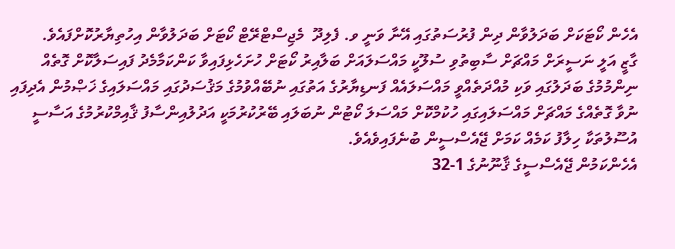އެހެން ކޯޓަކަށް ބަދަލުވާން ދިން ފުރުސަތުގައި އޭނާ ވަނީ ވ. ފެލިދޫ  މެޖިސްޓްރޭޓް ކޯޓަށް ބަދަލުވާން އިހުތިޔާރުކޮށްފައެވެ.
ގާޒީ އަލީ ނަސީރަށް މައްޗަށް ސާބިތުވި ސުލޫކީ މައްސަލައަށް ބަލާއިރު ކޯޓަށް ހުށަހެޅިފައިވާ ކަންކަމާމެދު ފައިސަލާކޮށް ގޮތެއް ނިންމުމުގެ ބަދަލުގައި ވަކި މުއްދަތެއްވީ މައްސަލައެއް ފަނޑިޔާރުގެ އަތުގައި ނުބޭއްވުމުގެ މަޤުސަދުގައި މައްސަލައިގެ ޚަޞްމުން އެދިފައި ނުވާ ގޮތެއްގެ މައްޗަށް މައްސަލައިގައި ހުކުމްކޮށް މައްސަލަ ކޯޓުން ނުބަލައި ބޭރުކުރުމަކީ އަދުލުއިންސާފު ޤާއިމްކުރުމުގެ އަސާސީ އުސޫލުތަކާ ހިލާފު ކަމެއް ކަމަށް ޖޭއެސްސީން ބުނެފައިވެއެވެ.
އެހެންކަމުން ޖޭއެސްސީގެ ޤާނޫނުގެ 1-32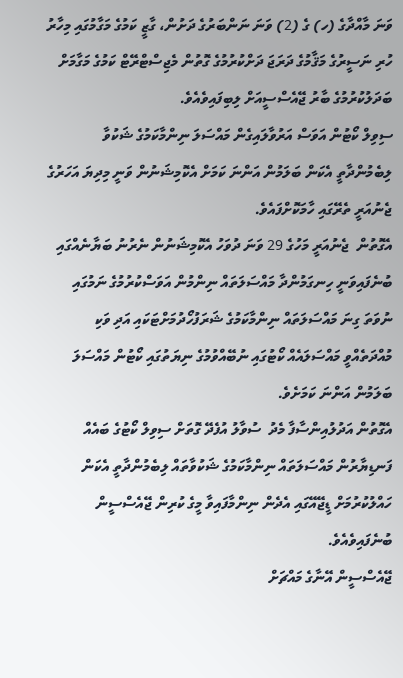ވަނަ މާއްދާގެ (ހ) ގެ (2) ވަނަ ނަންބަރުގެ ދަށުން، ގާޒީ ކަމުގެ މަގާމުގައި މިހާރު ހުރި ނަސީރުގެ މަޤާމުގެ ދަރަޖަ ދަށްކުރުމުގެ ގޮތުން މެޖިސްޓްރޭޓް ކަމުގެ މަގާމަށް ބަދަލުކުރުމުގެ ބާރު ޖޭއެސްސީއަށް ލިބިފައިވެއެވެ.
ސިވިލް ކޯޓުން އަވަސް އަރުވާލައިގެން މައްސަލަ ނިންމާކަމުގެ ޝަކުވާ ލިބެމުންދާތީ އެކަން ބަލަމުން އަންނަ ކަމަށް އެކޮމިޝަނުން ވަނީ މިދިޔަ އަހަރުގެ ޖެނުއަރީ ތެރޭގައި ހާމަކޮށްފައެވެ.
އެގޮތުން  ޖެނުއަރީ މަހުގެ 29 ވަނަ ދުވަހު އެކޮމިޝަނުން ނެރުނު ބަޔާނެއްގައި ބުނެފައިވަނީ ހިނގަމުންދާ މައްސަލަތައް ނިންމުން އަވަސްކުރުމުގެ ނަމުގައި ނުވަތަ ގިނަ މައްސަލަތައް ނިންމާކަމުގެ ޝަރަފުހޯދުމަށްޓަކައި އަދި ވަކި މުއްދަތެއްވީ މައްސަލައެއް ކޯޓުގައި ނުބޭއްވުމުގެ ނިޔަތުގައި ކޯޓުން މައްސަލަ ބަލަމުން އަންނަ ކަމަށެވެ.
އެގޮތުން އަދުލުއިންސާފާ މެދު  ސުވާލު އުފެދޭ ގޮތަށް ސިވިލް ކޯޓުގެ ބައެއް ފަނޑިޔާރުން މައްސަލަތައް ނިންމާކަމުގެ ޝަކުވާތައް ލިބެމުންދާތީ އެކަން ހައްލުކުރުމަށް ޑީޖޭއޭގައި އެދެން ނިންމާފައިވާ މީގެ ކުރިން ޖޭއެސްސީން ބުނެފައިވެއެވެ.
ޖޭއެސްސީން އޭނާގެ މައްޗަށް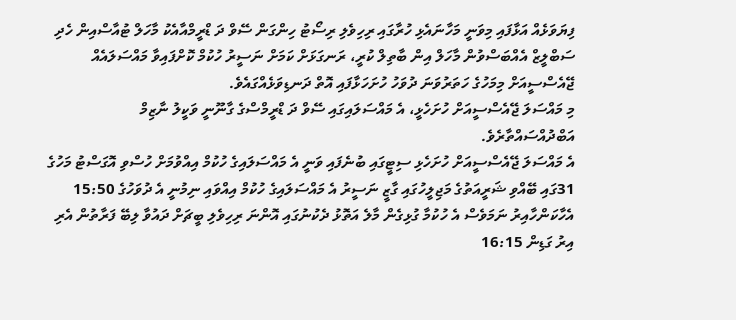ފިޔަވަޅެއް އަޅާފައި މިވަނީ މަހާނައެޅި ހުރާގައި ރިހިވެލި ރިސޯޓު ހިންގަން ސޭވް ދަ ޑްރީމްއާއެކު މާހަލް ޓުއާސްއިން ހެދި ސަބްލީޒް އެއްބަސްވުން މާހަލް އިން ބާތިލް ކުރީ، ރަނގަޅަށް ކަމަށް ނަސީރު ހުކުމް ކޮށްފައިވާ މައްސަލައެއް ޖޭއެސްސީއަށް މިމަހުގެ ހަތަރުވަނަ ދުވަހު ހުށަހަޅާފައި އޮތް ދަނޑިވަޅެއްގައެވެ.
މި މައްސަލަ ޖޭއެސްސީއަށް ހުށަހެޅީ، އެ މައްސަލައިގައި ސޭވް ދަ ޑްރީމްސްގެ ގާނޫނީ ވަކީލު ނާޒިމް އަބްދުއްސައްތާރެވެ.
އެ މައްސަލަ ޖޭއެސްސީއަށް ހުށަހެޅި ސިޓީގައި ބުނެފައި ވަނީ އެ މައްސަލައިގެ ހުކުމް އިއްވުމަށް ހުސްވި އޮގަސްޓު މަހުގެ 31ގައި ބޭއްވި ޝަރީއަތުގެ މަޖިލީހުގައި ގާޒީ ނަސީރު އެ މައްސަލައިގެ ހުކުމް އިއްވައި ނިމުނީ އެ ދުވަހުގެ 15:50 އެހާކަންހާއިރު ނަމަވެސް އެ ހުކުމާ ގުޅިގެން މާލެ އަތޮޅު ދެކުނުގައި އޮންނަ ރިހިވެލި ބީޗަށް ދައުވާ ލިބޭ ފަރާތުން އެރި އިރު ގަޑިން 16:15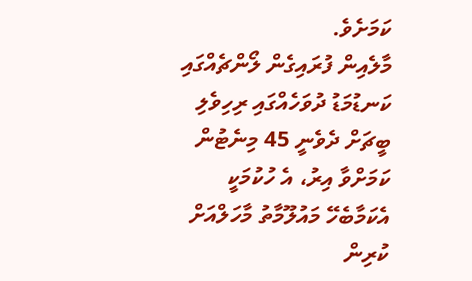ކަމަށެވެ.
މާލެއިން ފުރައިގެން ލޯންޗެއްގައި ކަނޑުމަޑު ދުވަހެއްގައި ރިހިވެލި ބީޗަށް ދެވެނީ 45 މިނެޓުން ކަމަށްވާ އިރު، އެ ހުކުމަކީ އެކަމާބެހޭ މައުލޫމާތު މާހަލްއަށް ކުރިން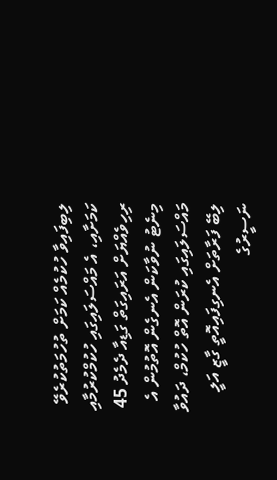ލިބިފައިވާ ހުކުމެއް ކަމަށް ތުހުމަތުކުރެވޭ ކަމަށާއި، އެ މައްސަލައިގައި ހުކުމްކުރުމާއި ރިހިވެއްޔަށް އަރައިގަތް ގަޑިއާ ދެމެދު 45 މިނެޓު ނުވާކަން އެނގެން އޮތުމުން އެ މައްސަލައިގައި ކުރަން އޮތް ހުކުމް، ދައުވާ ލިބޭ ފަރާތަށް އެނގިފައިއޮތީ ގާޒީ އަލީ ނަސީރުގެ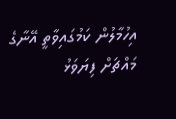އިހުމާލުން ކަމުގައިވާތީ އޭނާގެ މައްޗަށް ފިޔަވަޅު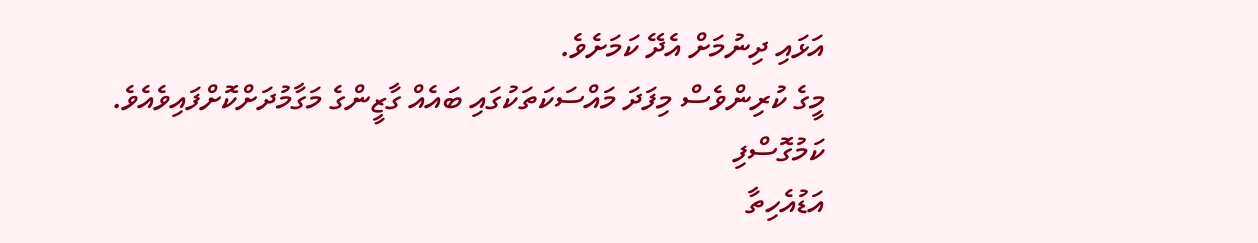އަޅައި ދިނުމަށް އެދޭ ކަމަށެވެ.
މީގެ ކުރިންވެސް މިފަދަ މައްސަކަތަކުގައި ބައެއް ގާޒީންގެ މަގާމުދަށްކޮށްފައިވެއެވެ.
ކަމުގޮސްފި
އަޑުއެހިތާ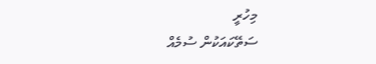މިހުރީ
ސަތޭކައަކުން ސުމެއް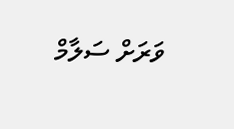ވަރަށް ސަލާމް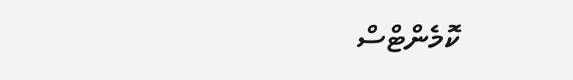ކޮމެންޓްސް